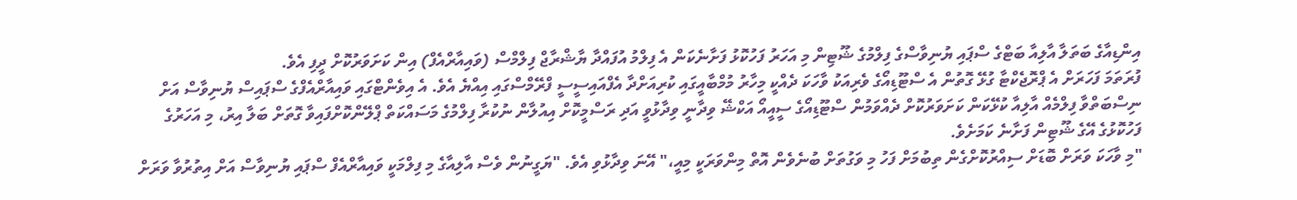އިންޑިއާގެ ބަތަލާ އާލިއާ ބަޓްގެ ސްޕައި ޔުނިވާސްގެ ފިލްމުގެ ޝޫޓިން މި އަހަރު ފަހުކޮޅު ފަށާނެކަން އެ ފިލްމު އުފައްދާ ޔާޝްރާޖް ފިލްމްސް (ވައިއާރްއެފް) އިން ކަށަވަރުކޮށް ދީފި އެވެ.
ފުރަތަމަ ފަހަރަށް އެ ޕްރޮޖެކްޓާ ގުޅޭ ގޮތުން އެ ސްޓޫޑިއޯގެ ވެރިއަކު ވާހަކަ ދެއްކީ މިހާރު މުމްބާއީގައި ކުރިއަށްދާ އެފްއައިސީސީ ފްރޭމްސްގައި އިއްޔެ އެވެ. އެ އިވެންޓްގައި ވައިއާރްއެފްގެ ސްޕައިސް ޔުނިވާސް އަށް ނިސްބަތްވާ ފިލްމެއް އާލިއާ ކުޅޭކަން ކަށަވަރުކޮށް ދެއްވަމުން ސްޓޫޑިއޯގެ ސީއީއޯ އަކްޝޭ ވިދާނީ ވިދާޅުވީ އަދި ރަސްމީކޮށް އިއުލާން ނުކުރާ ފިލްމުގެ މަސައްކަތް ޕްލޭންކޮށްފައިވާ ގޮތަށް ބަލާ އިރު، މި އަހަރުގެ ފަހުކޮޅުގެ އޭގެ ޝޫޓިން ފަށާނެ ކަމަށެވެ.
"މި ވާހަކަ ވަރަށް ބޮޑަށް ސިއްރުކޮށްގެން ތިބުމަށް ފަހު މި ވަގުތަށް ބުނެވެން އޮތް މިންވަރަކީ މިއީ،" އޭނަ ވިދާޅުވި އެވެ. "ޔަގީނުން ވެސް އާލިއާގެ މި ފިލްމަކީ ވައިއާރްއެފް ސްޕައި ޔުނިވާސް އަށް އިތުރުވާ ވަރަށް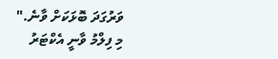ވަރުގަދަ ބޮޅަކަށް ވާނެ."
މި ފިލްމު ވާނީ އެކްޓަރު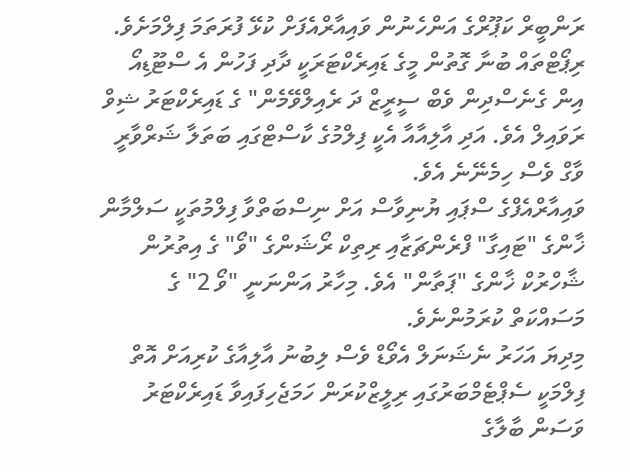ރަންބީރް ކަޕޫރްގެ އަންހެނުން ވައިއާރްއެފަށް ކުޅޭ ފުރަތަމަ ފިލްމަށެވެ.
ރިޕޯޓްތައް ބުނާ ގޮތުން މީގެ ޑައިރެކްޓަރަކީ ދާދި ފަހުން އެ ސްޓޫޑިއޯ އިން ގެނެސްދިން ވެބް ސީރީޒް ދަ ރެއިލްވޭމެން" ގެ ޑައިރެކްޓަރު ޝިވް ރަވައިލް އެވެ. އަދި އާލިއާއާ އެކީ ފިލްމުގެ ކާސްޓްގައި ބަތަލާ ޝަރްވާރީ ވާގް ވެސް ހިމެނޭނެ އެވެ.
ވައިއާރްއެފްގެ ސްޕައި ޔުނިވާސް އަށް ނިސްބަތްވާ ފިލްމުތަކީ ސަލްމާން ޚާންގެ "ޓައިގާ" ފްރެންޗަޒާއި ރިތިކް ރޯޝަންގެ "ވޯ" ގެ އިތުރުން ޝާހްރުކް ޚާންގެ "ޕަތާން" އެވެ. މިހާރު އަންނަނީ "ވޯ 2" ގެ މަސައްކަތް ކުރަމުންނެވެ.
މިދިޔަ އަހަރު ނެޝަނަލް އެވޯޑް ވެސް ލިބުނު އާލިއާގެ ކުރިއަށް އޮތް ފިލްމަކީ ސެޕްޓެމްބަރުގައި ރިލީޒްކުރަން ހަމަޖެހިފައިވާ ޑައިރެކްޓަރު ވަސަން ބާލާގެ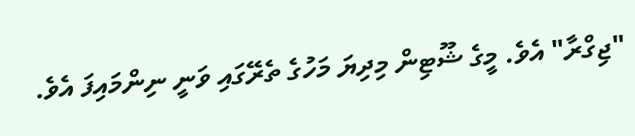"ޖިގްރާ" އެވެ. މީގެ ޝޫޓިން މިދިޔަ މަހުގެ ތެރޭގައި ވަނީ ނިންމައިފަ އެވެ.